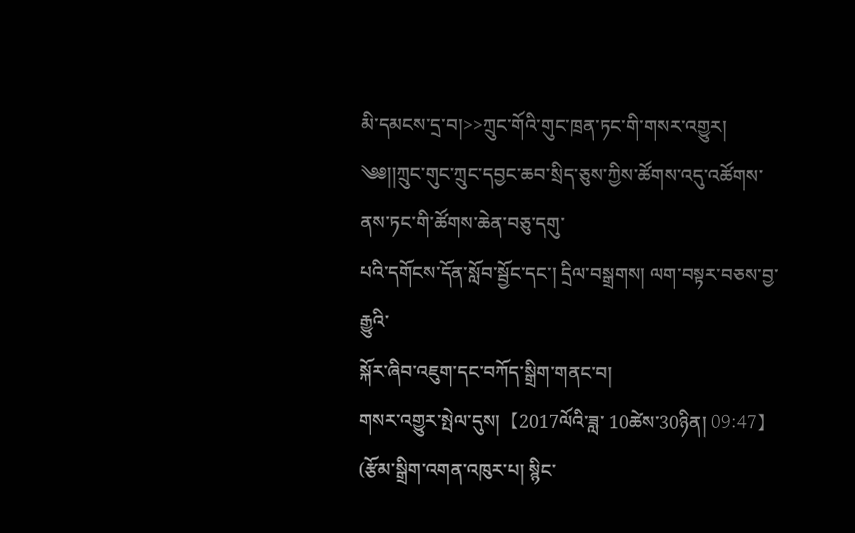མི་དམངས་དྲ་བ།>>ཀྲུང་གོའི་གུང་ཁྲན་ཏང་གི་གསར་འགྱུར།
༄༅།།ཀྲུང་གུང་ཀྲུང་དབྱང་ཆབ་སྲིད་ཅུས་ཀྱིས་ཚོགས་འདུ་འཚོགས་ནས་ཏང་གི་ཚོགས་ཆེན་བཅུ་དགུ་
པའི་དགོངས་དོན་སློབ་སྦྱོང་དང་། དྲིལ་བསྒྲགས། ལག་བསྟར་བཅས་བྱ་རྒྱུའི་
སྐོར་ཞིབ་འཇུག་དང་བཀོད་སྒྲིག་གནང་བ།
གསར་འགྱུར་སྤེལ་དུས།  【2017ལོའི་ཟླ་ 10ཚེས་30ཉིན། 09:47】   (རྩོམ་སྒྲིག་འགན་འཁུར་པ། སྙིང་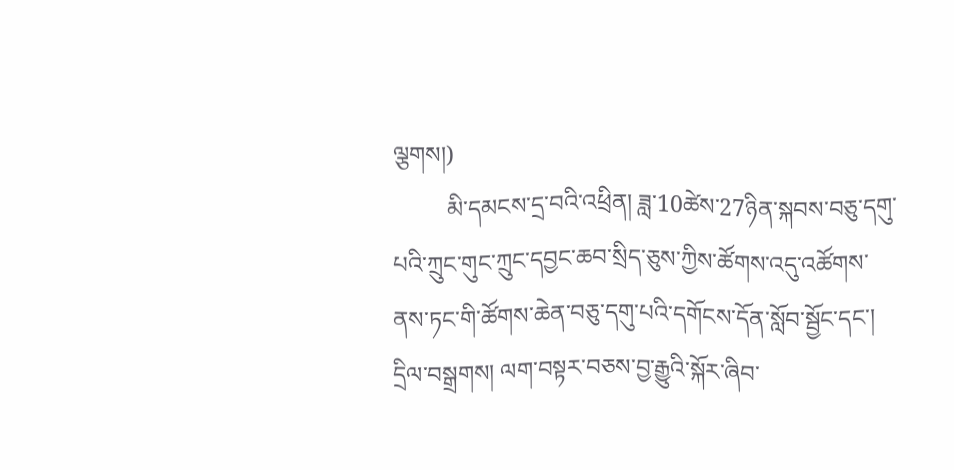ལྕགས།)
         མི་དམངས་དྲ་བའི་འཕྲིན། ཟླ་10ཚེས་27ཉིན་སྐབས་བཅུ་དགུ་པའི་ཀྲུང་གུང་ཀྲུང་དབྱང་ཆབ་སྲིད་ཅུས་ཀྱིས་ཚོགས་འདུ་འཚོགས་ནས་ཏང་གི་ཚོགས་ཆེན་བཅུ་དགུ་པའི་དགོངས་དོན་སློབ་སྦྱོང་དང་། དྲིལ་བསྒྲགས། ལག་བསྟར་བཅས་བྱ་རྒྱུའི་སྐོར་ཞིབ་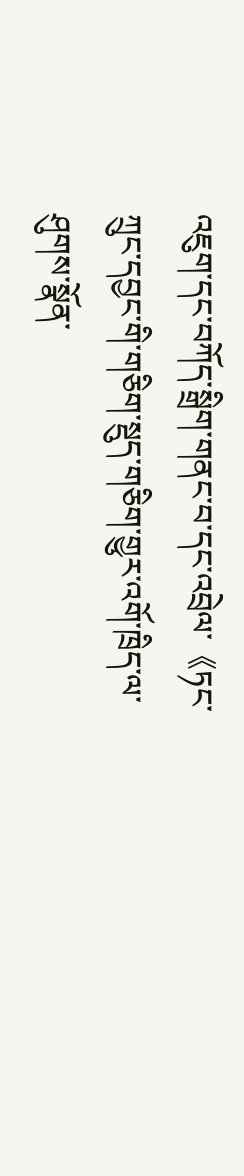འཇུག་དང་བཀོད་སྒྲིག་གནང་བ་དང་འབྲེལ་《ཏང་ཀྲུང་དབྱང་གི་གཅིག་སྡུད་གཅིག་གྱུར་འགོ་ཁྲིད་ལ་ཤུགས་སྣོན་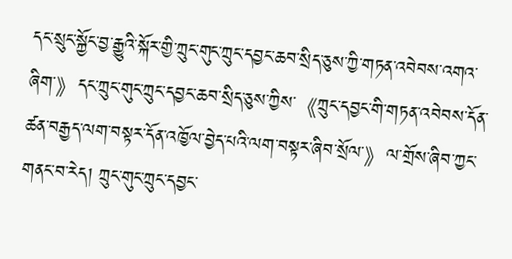དང་སྲུང་སྐྱོང་བྱ་རྒྱུའི་སྐོར་གྱི་ཀྲུང་གུང་ཀྲུང་དབྱང་ཆབ་སྲིད་ཅུས་ཀྱི་གཏན་འབེབས་འགའ་ཞིག་》དང་ཀྲུང་གུང་ཀྲུང་དབྱང་ཆབ་སྲིད་ཅུས་ཀྱིས་《ཀྲུང་དབྱང་གི་གཏན་འབེབས་དོན་ཚན་བརྒྱད་ལག་བསྟར་དོན་འཁྱོལ་བྱེད་པའི་ལག་བསྟར་ཞིབ་སྲོལ་》ལ་གྲོས་ཞིབ་ཀྱང་གནང་བ་རེད། ཀྲུང་གུང་ཀྲུང་དབྱང་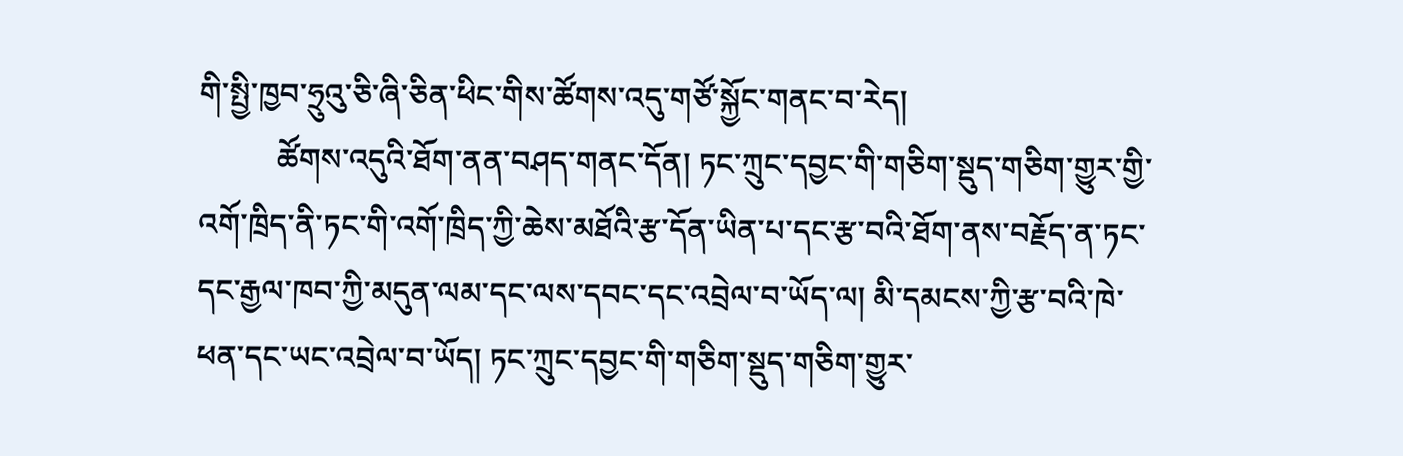གི་སྤྱི་ཁྱབ་ཧྲུའུ་ཅི་ཞི་ཅིན་ཕིང་གིས་ཚོགས་འདུ་གཙོ་སྐྱོང་གནང་བ་རེད།
          ཚོགས་འདུའི་ཐོག་ནན་བཤད་གནང་དོན། ཏང་ཀྲུང་དབྱང་གི་གཅིག་སྡུད་གཅིག་གྱུར་གྱི་འགོ་ཁྲིད་ནི་ཏང་གི་འགོ་ཁྲིད་ཀྱི་ཆེས་མཐོའི་རྩ་དོན་ཡིན་པ་དང་རྩ་བའི་ཐོག་ནས་བརྗོད་ན་ཏང་དང་རྒྱལ་ཁབ་ཀྱི་མདུན་ལམ་དང་ལས་དབང་དང་འབྲེལ་བ་ཡོད་ལ། མི་དམངས་ཀྱི་རྩ་བའི་ཁེ་ཕན་དང་ཡང་འབྲེལ་བ་ཡོད། ཏང་ཀྲུང་དབྱང་གི་གཅིག་སྡུད་གཅིག་གྱུར་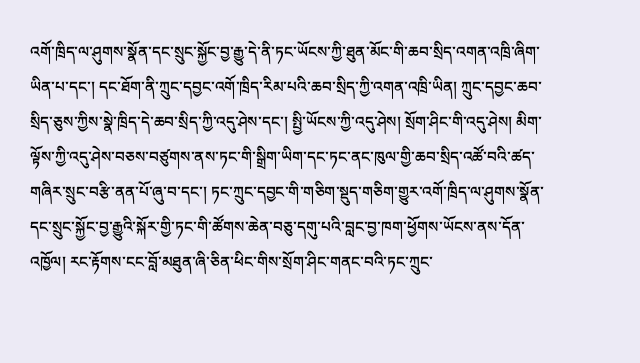འགོ་ཁྲིད་ལ་ཤུགས་སྣོན་དང་སྲུང་སྐྱོང་བྱ་རྒྱུ་དེ་ནི་ཏང་ཡོངས་ཀྱི་ཐུན་མོང་གི་ཆབ་སྲིད་འགན་འཁྲི་ཞིག་ཡིན་པ་དང་། དང་ཐོག་ནི་ཀྲུང་དབྱང་འགོ་ཁྲིད་རིམ་པའི་ཆབ་སྲིད་ཀྱི་འགན་འཁྲི་ཡིན། ཀྲུང་དབྱང་ཆབ་སྲིད་ཅུས་ཀྱིས་སྣེ་ཁྲིད་དེ་ཆབ་སྲིད་ཀྱི་འདུ་ཤེས་དང་། སྤྱི་ཡོངས་ཀྱི་འདུ་ཤེས། སྲོག་ཤིང་གི་འདུ་ཤེས། མིག་ལྟོས་ཀྱི་འདུ་ཤེས་བཅས་བཙུགས་ནས་ཏང་གི་སྒྲིག་ཡིག་དང་ཏང་ནང་ཁུལ་གྱི་ཆབ་སྲིད་འཚོ་བའི་ཚད་གཞིར་སྲུང་བརྩི་ནན་པོ་ཞུ་བ་དང་། ཏང་ཀྲུང་དབྱང་གི་གཅིག་སྡུད་གཅིག་གྱུར་འགོ་ཁྲིད་ལ་ཤུགས་སྣོན་དང་སྲུང་སྐྱོང་བྱ་རྒྱུའི་སྐོར་གྱི་ཏང་གི་ཚོགས་ཆེན་བཅུ་དགུ་པའི་བླང་བྱ་ཁག་ཕྱོགས་ཡོངས་ནས་དོན་འཁྱོལ། རང་རྟོགས་ངང་བློ་མཐུན་ཞི་ཅིན་ཕིང་གིས་སྲོག་ཤིང་གནང་བའི་ཏང་ཀྲུང་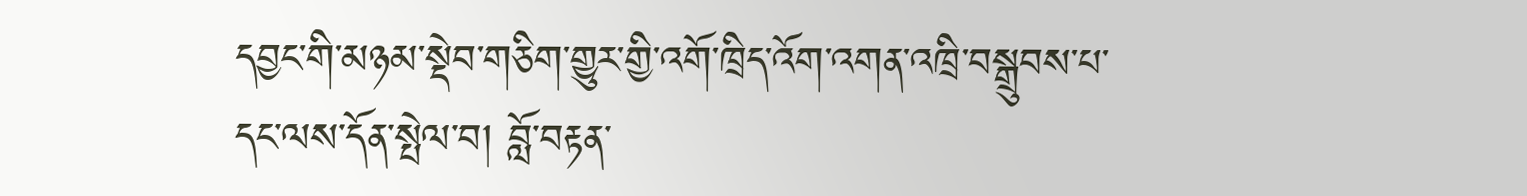དབྱང་གི་མཉམ་སྡེབ་གཅིག་གྱུར་གྱི་འགོ་ཁྲིད་འོག་འགན་འཁྲི་བསྒྲུབས་པ་དང་ལས་དོན་སྤེལ་བ། བློ་བརྟན་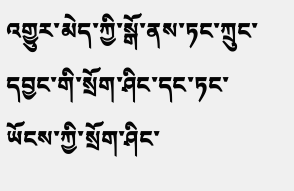འགྱུར་མེད་ཀྱི་སྒོ་ནས་ཏང་ཀྲུང་དབྱང་གི་སྲོག་ཤིང་དང་ཏང་ཡོངས་ཀྱི་སྲོག་ཤིང་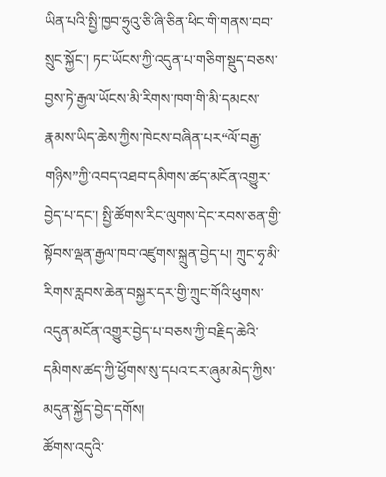ཡིན་པའི་སྤྱི་ཁྱབ་ཧྲུའུ་ཅི་ཞི་ཅིན་ཕིང་གི་གནས་བབ་སྲུང་སྐྱོང་། ཏང་ཡོངས་ཀྱི་འདུན་པ་གཅིག་སྡུད་བཅས་བྱས་ཏེ་རྒྱལ་ཡོངས་མི་རིགས་ཁག་གི་མི་དམངས་རྣམས་ཡིད་ཆེས་ཀྱིས་ཁེངས་བཞིན་པར“ལོ་བརྒྱ་གཉིས”ཀྱི་འབད་འཐབ་དམིགས་ཚད་མངོན་འགྱུར་བྱེད་པ་དང་། སྤྱི་ཚོགས་རིང་ལུགས་དེང་རབས་ཅན་གྱི་སྟོབས་ལྡན་རྒྱལ་ཁབ་འཛུགས་སྐྲུན་བྱེད་པ། ཀྲུང་ཧྭ་མི་རིགས་རླབས་ཆེན་བསྐྱར་དར་གྱི་ཀྲུང་གོའི་ཕུགས་འདུན་མངོན་འགྱུར་བྱེད་པ་བཅས་ཀྱི་བརྗིད་ཆེའི་དམིགས་ཚད་ཀྱི་ཕྱོགས་སུ་དཔའ་ངར་ཞུམ་མེད་ཀྱིས་མདུན་སྐྱོད་བྱེད་དགོས།
ཚོགས་འདུའི་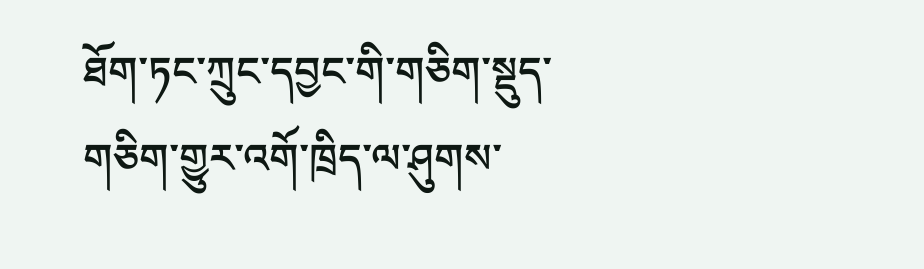ཐོག་ཏང་ཀྲུང་དབྱང་གི་གཅིག་སྡུད་གཅིག་གྱུར་འགོ་ཁྲིད་ལ་ཤུགས་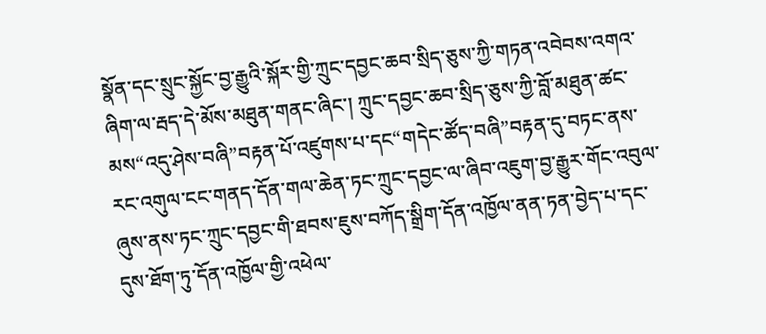སྣོན་དང་སྲུང་སྐྱོང་བྱ་རྒྱུའི་སྐོར་གྱི་ཀྲུང་དབྱང་ཆབ་སྲིད་ཅུས་ཀྱི་གཏན་འབེབས་འགའ་ཞིག་ལ་རྦད་དེ་མོས་མཐུན་གནང་ཞིང་། ཀྲུང་དབྱང་ཆབ་སྲིད་ཅུས་ཀྱི་བློ་མཐུན་ཚང་མས“འདུ་ཤེས་བཞི”བརྟན་པོ་འཛུགས་པ་དང“གདེང་ཚོད་བཞི”བརྟན་དུ་བཏང་ནས་རང་འགུལ་ངང་གནད་དོན་གལ་ཆེན་ཏང་ཀྲུང་དབྱང་ལ་ཞིབ་འཇུག་བྱ་རྒྱུར་གོང་འབུལ་ཞུས་ནས་ཏང་ཀྲུང་དབྱང་གི་ཐབས་ཇུས་བཀོད་སྒྲིག་དོན་འཁྱོལ་ནན་ཏན་བྱེད་པ་དང་དུས་ཐོག་ཏུ་དོན་འཁྱོལ་གྱི་འཕེལ་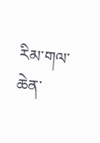རིམ་གལ་ཆེན་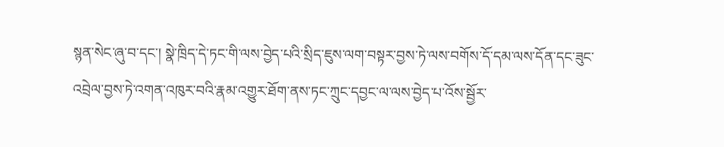སྙན་སེང་ཞུ་བ་དང་། སྣེ་ཁྲིད་དེ་ཏང་གི་ལས་བྱེད་པའི་སྲིད་ཇུས་ལག་བསྟར་བྱས་ཏེ་ལས་བགོས་དོ་དམ་ལས་དོན་དང་ཟུང་འབྲེལ་བྱས་ཏེ་འགན་འཁུར་བའི་རྣམ་འགྱུར་ཐོག་ནས་ཏང་ཀྲུང་དབྱང་ལ་ལས་བྱེད་པ་འོས་སྦྱོར་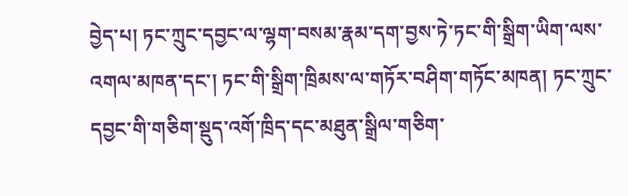བྱེད་པ། ཏང་ཀྲུང་དབྱང་ལ་ལྷག་བསམ་རྣམ་དག་བྱས་ཏེ་ཏང་གི་སྒྲིག་ཡིག་ལས་འགལ་མཁན་དང་། ཏང་གི་སྒྲིག་ཁྲིམས་ལ་གཏོར་བཤིག་གཏོང་མཁན། ཏང་ཀྲུང་དབྱང་གི་གཅིག་སྡུད་འགོ་ཁྲིད་དང་མཐུན་སྒྲིལ་གཅིག་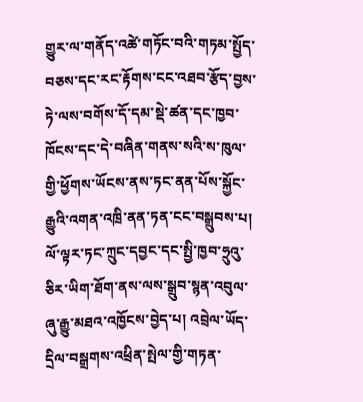གྱུར་ལ་གནོད་འཚེ་གཏོང་བའི་གཏམ་སྤྱོད་བཅས་དང་རང་རྟོགས་ངང་འཐབ་རྩོད་བྱས་ཏེ་ལས་བགོས་དོ་དམ་སྡེ་ཚན་དང་ཁྱབ་ཁོངས་དང་དེ་བཞིན་གནས་སའི་ས་ཁུལ་གྱི་ཕྱོགས་ཡོངས་ནས་ཏང་ནན་པོས་སྐྱོང་རྒྱུའི་འགན་འཁྲི་ནན་ཏན་ངང་བསྒྲུབས་པ། ལོ་ལྟར་ཏང་ཀྲུང་དབྱང་དང་སྤྱི་ཁྱབ་ཧྲུའུ་ཅིར་ཡིག་ཐོག་ནས་ལས་སྒྲུབ་སྙན་འབུལ་ཞུ་རྒྱུ་མཐའ་འཁྱོངས་བྱེད་པ། འབྲེལ་ཡོད་དྲིལ་བསྒྲགས་འཕྲིན་སྤེལ་གྱི་གཏན་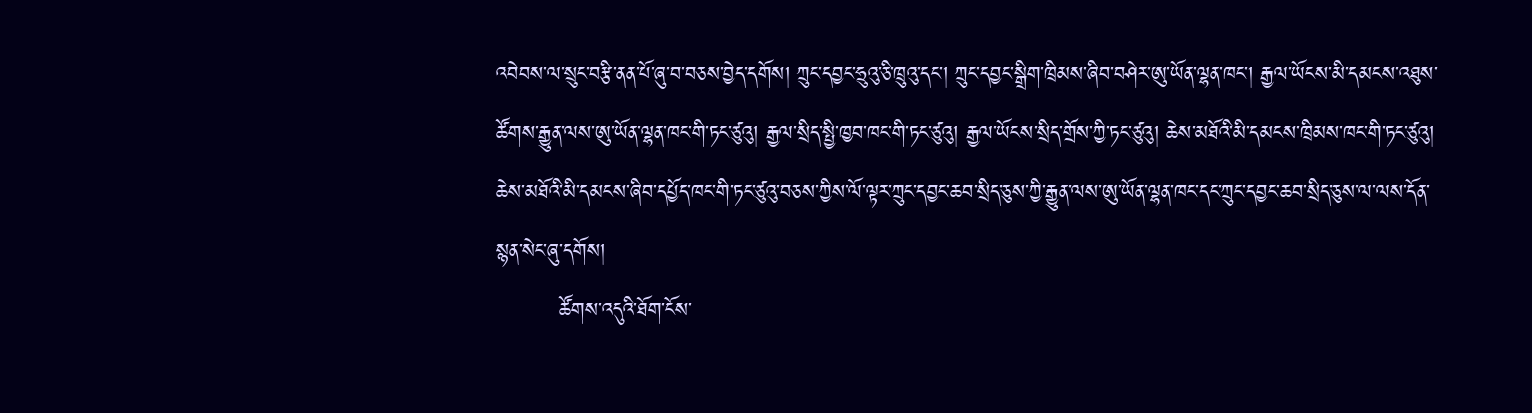འབེབས་ལ་སྲུང་བརྩི་ནན་པོ་ཞུ་བ་བཅས་བྱེད་དགོས། ཀྲུང་དབྱང་ཧྲུའུ་ཅི་ཁྲུའུ་དང་། ཀྲུང་དབྱང་སྒྲིག་ཁྲིམས་ཞིབ་བཤེར་ཨུ་ཡོན་ལྷན་ཁང་། རྒྱལ་ཡོངས་མི་དམངས་འཐུས་ཚོགས་རྒྱུན་ལས་ཨུ་ཡོན་ལྷན་ཁང་གི་ཏང་ཙུའུ། རྒྱལ་སྲིད་སྤྱི་ཁྱབ་ཁང་གི་ཏང་ཙུའུ། རྒྱལ་ཡོངས་སྲིད་གྲོས་ཀྱི་ཏང་ཙུའུ། ཆེས་མཐོའི་མི་དམངས་ཁྲིམས་ཁང་གི་ཏང་ཙུའུ། ཆེས་མཐོའི་མི་དམངས་ཞིབ་དཔྱོད་ཁང་གི་ཏང་ཙུའུ་བཅས་ཀྱིས་ལོ་ལྟར་ཀྲུང་དབྱང་ཆབ་སྲིད་ཅུས་ཀྱི་རྒྱུན་ལས་ཨུ་ཡོན་ལྷན་ཁང་དང་ཀྲུང་དབྱང་ཆབ་སྲིད་ཅུས་ལ་ལས་དོན་སྙན་སེང་ཞུ་དགོས།
         ཚོགས་འདུའི་ཐོག་ངོས་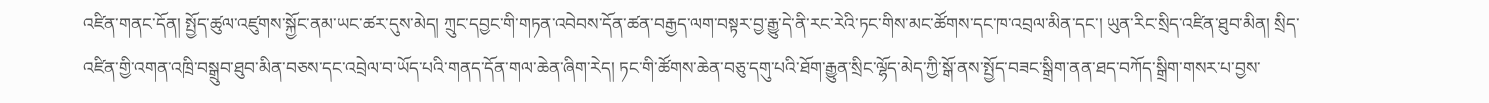འཛིན་གནང་དོན། སྤྱོད་ཚུལ་འཛུགས་སྐྱོང་ནམ་ཡང་ཚར་དུས་མེད། ཀྲུང་དབྱང་གི་གཏན་འབེབས་དོན་ཚན་བརྒྱད་ལག་བསྟར་བྱ་རྒྱུ་དེ་ནི་རང་རེའི་ཏང་གིས་མང་ཚོགས་དང་ཁ་འབྲལ་མིན་དང་། ཡུན་རིང་སྲིད་འཛིན་ཐུབ་མིན། སྲིད་འཛིན་གྱི་འགན་འཁྲི་བསྒྲུབ་ཐུབ་མིན་བཅས་དང་འབྲེལ་བ་ཡོད་པའི་གནད་དོན་གལ་ཆེན་ཞིག་རེད། ཏང་གི་ཚོགས་ཆེན་བཅུ་དགུ་པའི་ཐོག་རྒྱུན་སྲིང་ལྷོད་མེད་ཀྱི་སྒོ་ནས་སྤྱོད་བཟང་སྒྲིག་ནན་ཐད་བཀོད་སྒྲིག་གསར་པ་བྱས་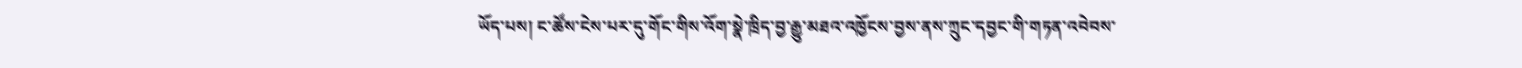ཡོད་པས། ང་ཚོས་ངེས་པར་དུ་གོང་གིས་འོག་སྣེ་ཁྲིད་བྱ་རྒྱུ་མཐའ་འཁྱོངས་བྱས་ནས་ཀྲུང་དབྱང་གི་གཏན་འབེབས་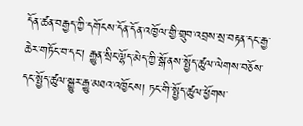དོན་ཚན་བརྒྱད་ཀྱི་དགོངས་དོན་དོན་འཁྱོལ་གྱི་གྲུབ་འབྲས་སྲ་བརྟན་དང་རྒྱ་ཆེར་གཏོང་བ་དང་། རྒྱུན་སྲིང་ལྷོད་མེད་ཀྱི་སྒོ་ནས་སྤྱོད་ཚུལ་ལེགས་བཅོས་དང་སྤྱོད་ཚུལ་སྒྱུར་རྒྱུ་མཐའ་འཁྱོངས། ཏང་གི་སྤྱོད་ཚུལ་ཕྱོགས་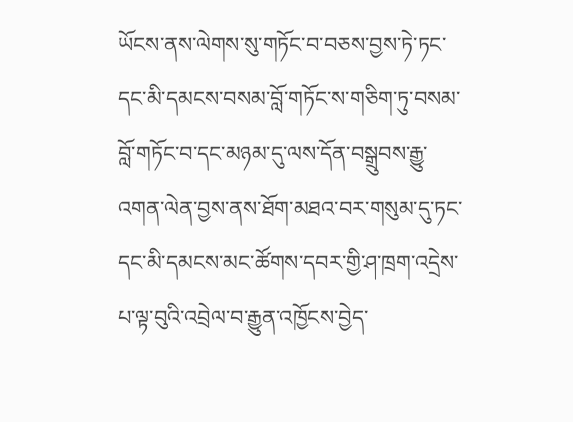ཡོངས་ནས་ལེགས་སུ་གཏོང་བ་བཅས་བྱས་ཏེ་ཏང་དང་མི་དམངས་བསམ་བློ་གཏོང་ས་གཅིག་ཏུ་བསམ་བློ་གཏོང་བ་དང་མཉམ་དུ་ལས་དོན་བསྒྲུབས་རྒྱུ་འགན་ལེན་བྱས་ནས་ཐོག་མཐའ་བར་གསུམ་དུ་ཏང་དང་མི་དམངས་མང་ཚོགས་དབར་གྱི་ཤ་ཁྲག་འདྲེས་པ་ལྟ་བུའི་འབྲེལ་བ་རྒྱུན་འཁྱོངས་བྱེད་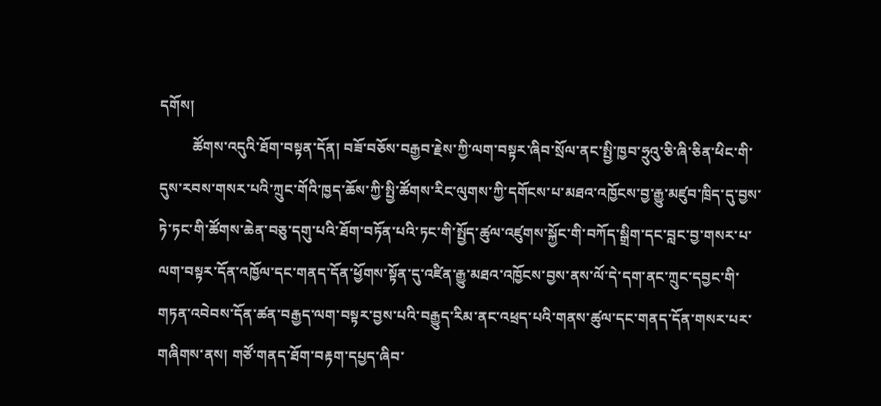དགོས།
         ཚོགས་འདུའི་ཐོག་བསྟན་དོན། བཟོ་བཅོས་བརྒྱབ་རྗེས་ཀྱི་ལག་བསྟར་ཞིབ་སྲོལ་ནང་སྤྱི་ཁྱབ་ཧྲུའུ་ཅི་ཞི་ཅིན་ཕིང་གི་དུས་རབས་གསར་པའི་ཀྲུང་གོའི་ཁྱད་ཆོས་ཀྱི་སྤྱི་ཚོགས་རིང་ལུགས་ཀྱི་དགོངས་པ་མཐའ་འཁྱོངས་བྱ་རྒྱུ་མཛུབ་ཁྲིད་དུ་བྱས་ཏེ་ཏང་གི་ཚོགས་ཆེན་བཅུ་དགུ་པའི་ཐོག་བཏོན་པའི་ཏང་གི་སྤྱོད་ཚུལ་འཛུགས་སྐྱོང་གི་བཀོད་སྒྲིག་དང་བླང་བྱ་གསར་པ་ལག་བསྟར་དོན་འཁྱོལ་དང་གནད་དོན་ཕྱོགས་སྟོན་དུ་འཛིན་རྒྱུ་མཐའ་འཁྱོངས་བྱས་ནས་ལོ་དེ་དག་ནང་ཀྲུང་དབྱང་གི་གཏན་འབེབས་དོན་ཚན་བརྒྱད་ལག་བསྟར་བྱས་པའི་བརྒྱུད་རིམ་ནང་འཕྲད་པའི་གནས་ཚུལ་དང་གནད་དོན་གསར་པར་གཞིགས་ནས། གཙོ་གནད་ཐོག་བརྟག་དཔྱད་ཞིབ་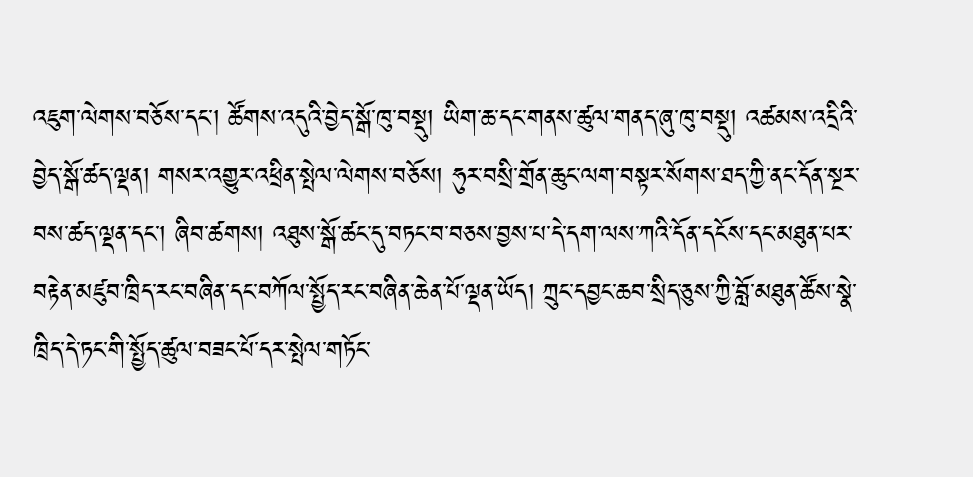འཇུག་ལེགས་བཅོས་དང་། ཚོགས་འདུའི་བྱེད་སྒོ་ཁུ་བསྡུ། ཡིག་ཆ་དང་གནས་ཚུལ་གནད་ཞུ་ཁུ་བསྡུ། འཚམས་འདྲིའི་བྱེད་སྒོ་ཚད་ལྡན། གསར་འགྱུར་འཕྲིན་སྤེལ་ལེགས་བཅོས། ཧུར་བསྲི་གྲོན་ཆུང་ལག་བསྟར་སོགས་ཐད་ཀྱི་ནང་དོན་སྔར་བས་ཚད་ལྡན་དང་། ཞིབ་ཚགས། འཐུས་སྒོ་ཚང་དུ་བཏང་བ་བཅས་བྱས་པ་དེ་དག་ལས་ཀའི་དོན་དངོས་དང་མཐུན་པར་བརྟེན་མཛུབ་ཁྲིད་རང་བཞིན་དང་བཀོལ་སྤྱོད་རང་བཞིན་ཆེན་པོ་ལྡན་ཡོད། ཀྲུང་དབྱང་ཆབ་སྲིད་ཅུས་ཀྱི་བློ་མཐུན་ཚོས་སྣེ་ཁྲིད་དེ་ཏང་གི་སྤྱོད་ཚུལ་བཟང་པོ་དར་སྤེལ་གཏོང་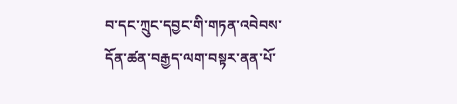བ་དང་ཀྲུང་དབྱང་གི་གཏན་འབེབས་དོན་ཚན་བརྒྱད་ལག་བསྟར་ནན་པོ་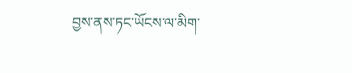བྱས་ནས་ཏང་ཡོངས་ལ་མིག་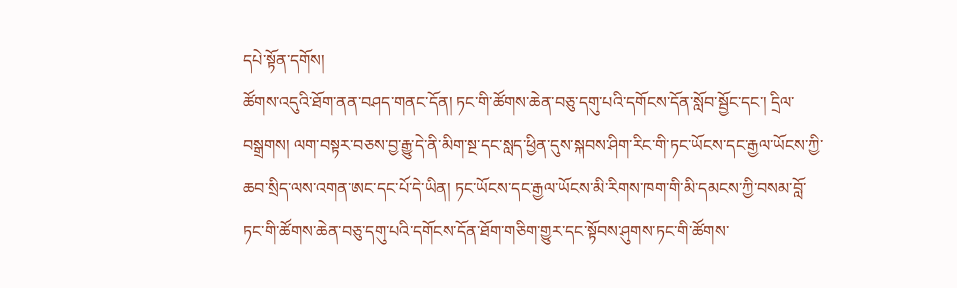དཔེ་སྟོན་དགོས།
ཚོགས་འདུའི་ཐོག་ནན་བཤད་གནང་དོན། ཏང་གི་ཚོགས་ཆེན་བཅུ་དགུ་པའི་དགོངས་དོན་སློབ་སྦྱོང་དང་། དྲིལ་བསྒྲགས། ལག་བསྟར་བཅས་བྱ་རྒྱུ་དེ་ནི་མིག་སྔ་དང་སླད་ཕྱིན་དུས་སྐབས་ཤིག་རིང་གི་ཏང་ཡོངས་དང་རྒྱལ་ཡོངས་ཀྱི་ཆབ་སྲིད་ལས་འགན་ཨང་དང་པོ་དེ་ཡིན། ཏང་ཡོངས་དང་རྒྱལ་ཡོངས་མི་རིགས་ཁག་གི་མི་དམངས་ཀྱི་བསམ་བློ་ཏང་གི་ཚོགས་ཆེན་བཅུ་དགུ་པའི་དགོངས་དོན་ཐོག་གཅིག་གྱུར་དང་སྟོབས་ཤུགས་ཏང་གི་ཚོགས་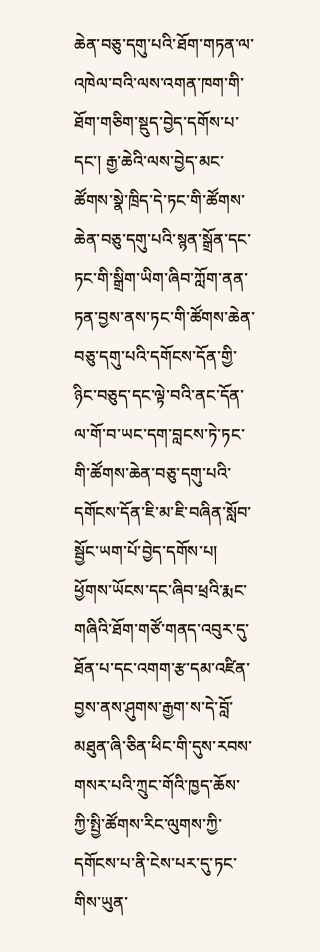ཆེན་བཅུ་དགུ་པའི་ཐོག་གཏན་ལ་འཁེལ་བའི་ལས་འགན་ཁག་གི་ཐོག་གཅིག་སྡུད་བྱེད་དགོས་པ་དང་། རྒྱ་ཆེའི་ལས་བྱེད་མང་ཚོགས་སྣེ་ཁྲིད་དེ་ཏང་གི་ཚོགས་ཆེན་བཅུ་དགུ་པའི་སྙན་སྒྲོན་དང་ཏང་གི་སྒྲིག་ཡིག་ཞིབ་ཀློག་ནན་ཏན་བྱས་ནས་ཏང་གི་ཚོགས་ཆེན་བཅུ་དགུ་པའི་དགོངས་དོན་གྱི་ཉིང་བཅུད་དང་ལྟེ་བའི་ནང་དོན་ལ་གོ་བ་ཡང་དག་བླངས་ཏེ་ཏང་གི་ཚོགས་ཆེན་བཅུ་དགུ་པའི་དགོངས་དོན་ཇི་མ་ཇི་བཞིན་སློབ་སྦྱོང་ཡག་པོ་བྱེད་དགོས་པ། ཕྱོགས་ཡོངས་དང་ཞིབ་ཕྲའི་རྨང་གཞིའི་ཐོག་གཙོ་གནད་འབུར་དུ་ཐོན་པ་དང་འགག་རྩ་དམ་འཛིན་བྱས་ནས་ཤུགས་རྒྱག་ས་དེ་བློ་མཐུན་ཞི་ཅིན་ཕིང་གི་དུས་རབས་གསར་པའི་ཀྲུང་གོའི་ཁྱད་ཆོས་ཀྱི་སྤྱི་ཚོགས་རིང་ལུགས་ཀྱི་དགོངས་པ་ནི་ངེས་པར་དུ་ཏང་གིས་ཡུན་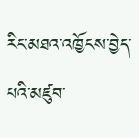རིང་མཐའ་འཁྱོངས་བྱེད་པའི་མཛུབ་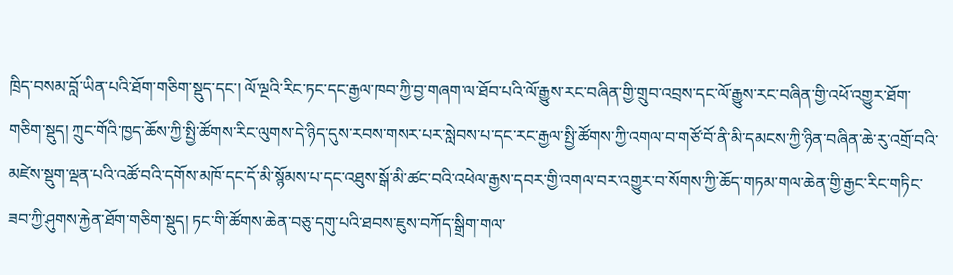ཁྲིད་བསམ་བློ་ཡིན་པའི་ཐོག་གཅིག་སྡུད་དང་། ལོ་ལྔའི་རིང་ཏང་དང་རྒྱལ་ཁབ་ཀྱི་བྱ་གཞག་ལ་ཐོབ་པའི་ལོ་རྒྱུས་རང་བཞིན་གྱི་གྲུབ་འབྲས་དང་ལོ་རྒྱུས་རང་བཞིན་གྱི་འཕོ་འགྱུར་ཐོག་གཅིག་སྡུད། ཀྲུང་གོའི་ཁྱད་ཆོས་ཀྱི་སྤྱི་ཚོགས་རིང་ལུགས་དེ་ཉིད་དུས་རབས་གསར་པར་སླེབས་པ་དང་རང་རྒྱལ་སྤྱི་ཚོགས་ཀྱི་འགལ་བ་གཙོ་བོ་ནི་མི་དམངས་ཀྱི་ཉིན་བཞིན་ཆེ་རུ་འགྲོ་བའི་མཛེས་སྡུག་ལྡན་པའི་འཚོ་བའི་དགོས་མཁོ་དང་དོ་མི་སྙོམས་པ་དང་འཐུས་སྒོ་མི་ཚང་བའི་འཕེལ་རྒྱས་དབར་གྱི་འགལ་བར་འགྱུར་བ་སོགས་ཀྱི་ཆོད་གཏམ་གལ་ཆེན་གྱི་རྒྱང་རིང་གཏིང་ཟབ་ཀྱི་ཤུགས་རྐྱེན་ཐོག་གཅིག་སྡུད། ཏང་གི་ཚོགས་ཆེན་བཅུ་དགུ་པའི་ཐབས་ཇུས་བཀོད་སྒྲིག་གལ་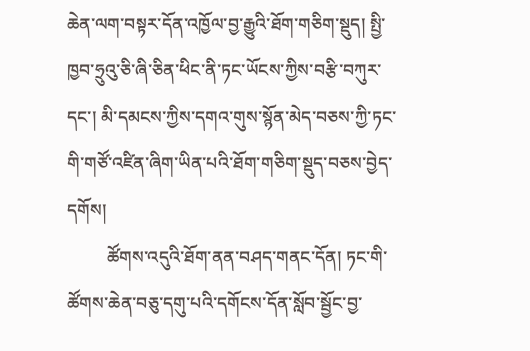ཆེན་ལག་བསྟར་དོན་འཁྱོལ་བྱ་རྒྱུའི་ཐོག་གཅིག་སྡུད། སྤྱི་ཁྱབ་ཧྲུའུ་ཅི་ཞི་ཅིན་ཕིང་ནི་ཏང་ཡོངས་ཀྱིས་བརྩི་བཀུར་དང་། མི་དམངས་ཀྱིས་དགའ་གུས་སྙོན་མེད་བཅས་ཀྱི་ཏང་གི་གཙོ་འཛིན་ཞིག་ཡིན་པའི་ཐོག་གཅིག་སྡུད་བཅས་བྱེད་དགོས།
         ཚོགས་འདུའི་ཐོག་ནན་བཤད་གནང་དོན། ཏང་གི་ཚོགས་ཆེན་བཅུ་དགུ་པའི་དགོངས་དོན་སློབ་སྦྱོང་བྱ་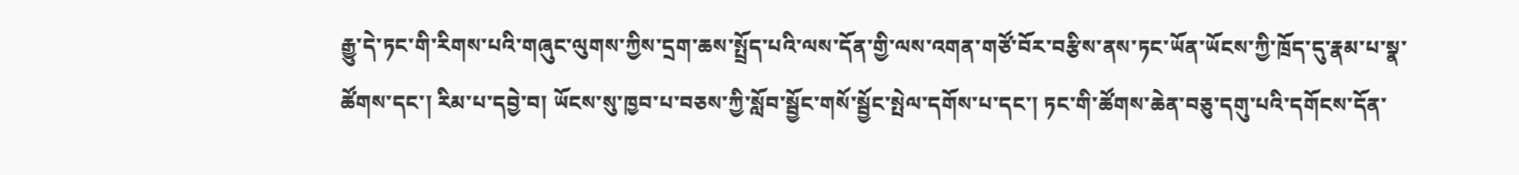རྒྱུ་དེ་ཏང་གི་རིགས་པའི་གཞུང་ལུགས་ཀྱིས་དྲག་ཆས་སྤྲོད་པའི་ལས་དོན་གྱི་ལས་འགན་གཙོ་བོར་བརྩིས་ནས་ཏང་ཡོན་ཡོངས་ཀྱི་ཁྲོད་དུ་རྣམ་པ་སྣ་ཚོགས་དང་། རིམ་པ་དབྱེ་བ། ཡོངས་སུ་ཁྱབ་པ་བཅས་ཀྱི་སློབ་སྦྱོང་གསོ་སྦྱོང་སྤེལ་དགོས་པ་དང་། ཏང་གི་ཚོགས་ཆེན་བཅུ་དགུ་པའི་དགོངས་དོན་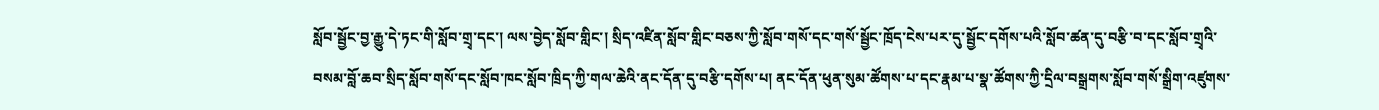སློབ་སྦྱོང་བྱ་རྒྱུ་དེ་ཏང་གི་སློབ་གྲྭ་དང་། ལས་བྱེད་སློབ་གླིང་། སྲིད་འཛིན་སློབ་གླིང་བཅས་ཀྱི་སློབ་གསོ་དང་གསོ་སྦྱོང་ཁྲོད་ངེས་པར་དུ་སྦྱོང་དགོས་པའི་སློབ་ཚན་དུ་བརྩི་བ་དང་སློབ་གྲྭའི་བསམ་བློ་ཆབ་སྲིད་སློབ་གསོ་དང་སློབ་ཁང་སློབ་ཁྲིད་ཀྱི་གལ་ཆེའི་ནང་དོན་དུ་བརྩི་དགོས་པ། ནང་དོན་ཕུན་སུམ་ཚོགས་པ་དང་རྣམ་པ་སྣ་ཚོགས་ཀྱི་དྲིལ་བསྒྲགས་སློབ་གསོ་སྒྲིག་འཛུགས་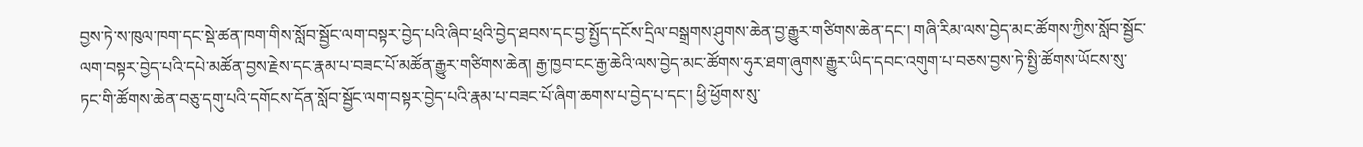བྱས་ཏེ་ས་ཁུལ་ཁག་དང་སྡེ་ཚན་ཁག་གིས་སློབ་སྦྱོང་ལག་བསྟར་བྱེད་པའི་ཞིབ་ཕྲའི་བྱེད་ཐབས་དང་བྱ་སྤྱོད་དངོས་དྲིལ་བསྒྲགས་ཤུགས་ཆེན་བྱ་རྒྱུར་གཙིགས་ཆེན་དང་། གཞི་རིམ་ལས་བྱེད་མང་ཚོགས་ཀྱིས་སློབ་སྦྱོང་ལག་བསྟར་བྱེད་པའི་དཔེ་མཚོན་བྱས་རྗེས་དང་རྣམ་པ་བཟང་པོ་མཚོན་རྒྱུར་གཙིགས་ཆེན། རྒྱ་ཁྱབ་ངང་རྒྱ་ཆེའི་ལས་བྱེད་མང་ཚོགས་ཧུར་ཐག་ཞུགས་རྒྱུར་ཡིད་དབང་འགུག་པ་བཅས་བྱས་ཏེ་སྤྱི་ཚོགས་ཡོངས་སུ་ཏང་གི་ཚོགས་ཆེན་བཅུ་དགུ་པའི་དགོངས་དོན་སློབ་སྦྱོང་ལག་བསྟར་བྱེད་པའི་རྣམ་པ་བཟང་པོ་ཞིག་ཆགས་པ་བྱེད་པ་དང་། ཕྱི་ཕྱོགས་སུ་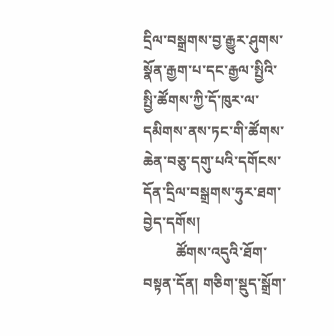དྲིལ་བསྒྲགས་བྱ་རྒྱུར་ཤུགས་སྣོན་རྒྱག་པ་དང་རྒྱལ་སྤྱིའི་སྤྱི་ཚོགས་ཀྱི་དོ་ཁུར་ལ་དམིགས་ནས་ཏང་གི་ཚོགས་ཆེན་བཅུ་དགུ་པའི་དགོངས་དོན་དྲིལ་བསྒྲགས་ཧུར་ཐག་བྱེད་དགོས།
         ཚོགས་འདུའི་ཐོག་བསྟན་དོན། གཅིག་སྡུད་སྒྲོག་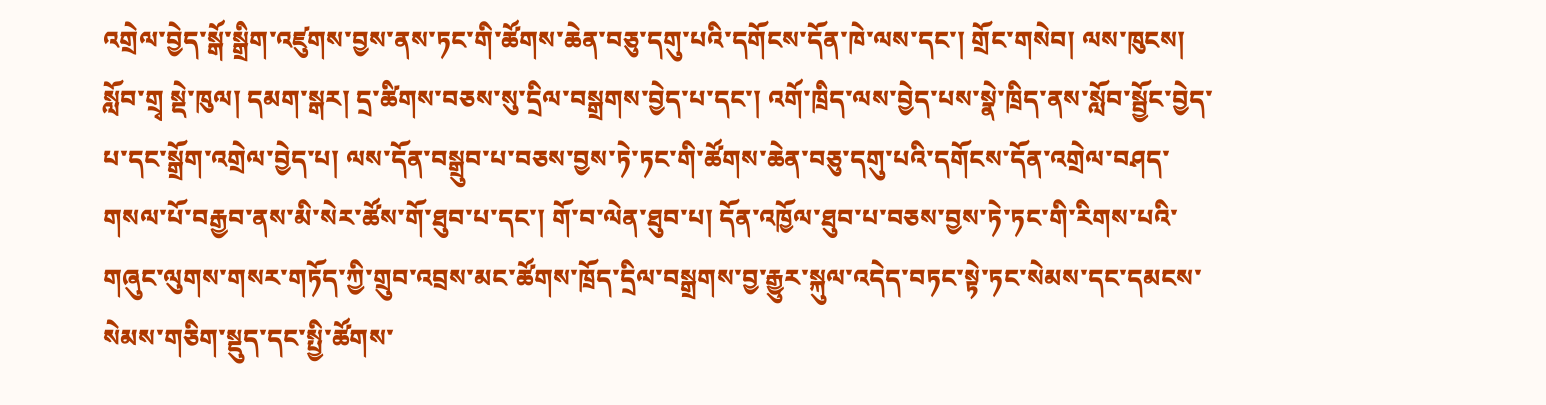འགྲེལ་བྱེད་སྒོ་སྒྲིག་འཛུགས་བྱས་ནས་ཏང་གི་ཚོགས་ཆེན་བཅུ་དགུ་པའི་དགོངས་དོན་ཁེ་ལས་དང་། གྲོང་གསེབ། ལས་ཁུངས། སློབ་གྲྭ སྡེ་ཁུལ། དམག་སྒར། དྲ་ཚིགས་བཅས་སུ་དྲིལ་བསྒྲགས་བྱེད་པ་དང་། འགོ་ཁྲིད་ལས་བྱེད་པས་སྣེ་ཁྲིད་ནས་སློབ་སྦྱོང་བྱེད་པ་དང་སྒྲོག་འགྲེལ་བྱེད་པ། ལས་དོན་བསྒྲུབ་པ་བཅས་བྱས་ཏེ་ཏང་གི་ཚོགས་ཆེན་བཅུ་དགུ་པའི་དགོངས་དོན་འགྲེལ་བཤད་གསལ་པོ་བརྒྱབ་ནས་མི་སེར་ཚོས་གོ་ཐུབ་པ་དང་། གོ་བ་ལེན་ཐུབ་པ། དོན་འཁྱོལ་ཐུབ་པ་བཅས་བྱས་ཏེ་ཏང་གི་རིགས་པའི་གཞུང་ལུགས་གསར་གཏོད་ཀྱི་གྲུབ་འབྲས་མང་ཚོགས་ཁྲོད་དྲིལ་བསྒྲགས་བྱ་རྒྱུར་སྐུལ་འདེད་བཏང་སྟེ་ཏང་སེམས་དང་དམངས་སེམས་གཅིག་སྡུད་དང་སྤྱི་ཚོགས་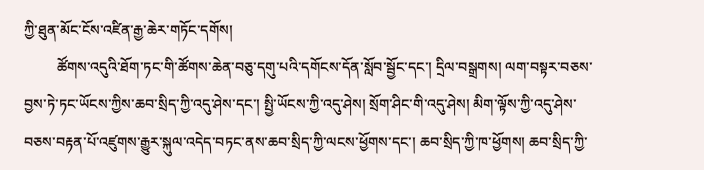ཀྱི་ཐུན་མོང་ངོས་འཛིན་རྒྱ་ཆེར་གཏོང་དགོས།
         ཚོགས་འདུའི་ཐོག་ཏང་གི་ཚོགས་ཆེན་བཅུ་དགུ་པའི་དགོངས་དོན་སློབ་སྦྱོང་དང་། དྲིལ་བསྒྲགས། ལག་བསྟར་བཅས་བྱས་ཏེ་ཏང་ཡོངས་ཀྱིས་ཆབ་སྲིད་ཀྱི་འདུ་ཤེས་དང་། སྤྱི་ཡོངས་ཀྱི་འདུ་ཤེས། སྲོག་ཤིང་གི་འདུ་ཤེས། མིག་ལྟོས་ཀྱི་འདུ་ཤེས་བཅས་བརྟན་པོ་འཛུགས་རྒྱུར་སྐུལ་འདེད་བཏང་ནས་ཆབ་སྲིད་ཀྱི་ལངས་ཕྱོགས་དང་། ཆབ་སྲིད་ཀྱི་ཁ་ཕྱོགས། ཆབ་སྲིད་ཀྱི་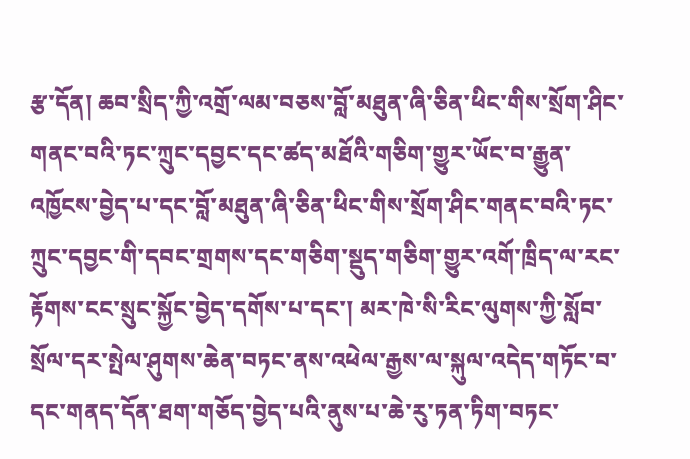རྩ་དོན། ཆབ་སྲིད་ཀྱི་འགྲོ་ལམ་བཅས་བློ་མཐུན་ཞི་ཅིན་ཕིང་གིས་སྲོག་ཤིང་གནང་བའི་ཏང་ཀྲུང་དབྱང་དང་ཚད་མཐོའི་གཅིག་གྱུར་ཡོང་བ་རྒྱུན་འཁྱོངས་བྱེད་པ་དང་བློ་མཐུན་ཞི་ཅིན་ཕིང་གིས་སྲོག་ཤིང་གནང་བའི་ཏང་ཀྲུང་དབྱང་གི་དབང་གྲགས་དང་གཅིག་སྡུད་གཅིག་གྱུར་འགོ་ཁྲིད་ལ་རང་རྟོགས་ངང་སྲུང་སྐྱོང་བྱེད་དགོས་པ་དང་། མར་ཁེ་སི་རིང་ལུགས་ཀྱི་སློབ་སྲོལ་དར་སྤེལ་ཤུགས་ཆེན་བཏང་ནས་འཕེལ་རྒྱས་ལ་སྐུལ་འདེད་གཏོང་བ་དང་གནད་དོན་ཐག་གཅོད་བྱེད་པའི་ནུས་པ་ཆེ་རུ་ཏན་ཏིག་བཏང་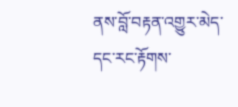ནས་བློ་བརྟན་འགྱུར་མེད་དང་རང་རྟོགས་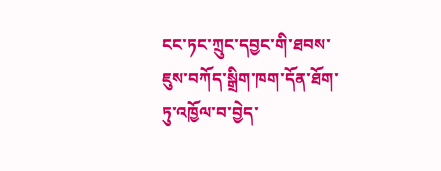ངང་ཏང་ཀྲུང་དབྱང་གི་ཐབས་ཇུས་བཀོད་སྒྲིག་ཁག་དོན་ཐོག་ཏུ་འཁྱོལ་བ་བྱེད་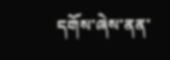དགོས་ཞེས་ནན་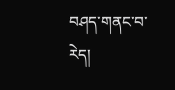བཤད་གནང་བ་རེད།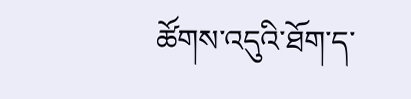ཚོགས་འདུའི་ཐོག་ད་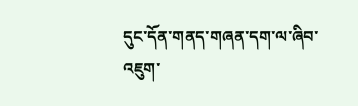དུང་དོན་གནད་གཞན་དག་ལ་ཞིབ་འཇུག་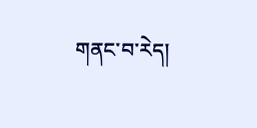གནང་བ་རེད།